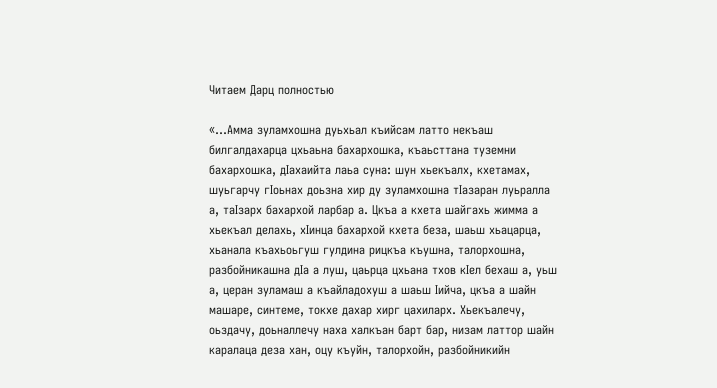Читаем Дарц полностью

«…Амма зуламхошна дуьхьал къийсам латто некъаш билгалдахарца цхьаьна бахархошка, къаьсттана туземни бахархошка, дIахаийта лаьа суна: шун хьекъалх, кхетамах, шуьгарчу гIоьнах доьзна хир ду зуламхошна тIазаран луьралла а, таIзарх бахархой ларбар а. Цкъа а кхета шайгахь жимма а хьекъал делахь, хIинца бахархой кхета беза, шаьш хьацарца, хьанала къахьоьгуш гулдина рицкъа къушна, талорхошна, разбойникашна дIа а луш, цаьрца цхьана тхов кIел бехаш а, уьш а, церан зуламаш а къайладохуш а шаьш Iийча, цкъа а шайн машаре, синтеме, токхе дахар хирг цахиларх. Хьекъалечу, оьздачу, доьналлечу наха халкъан барт бар, низам латтор шайн каралаца деза хан, оцу къуйн, талорхойн, разбойникийн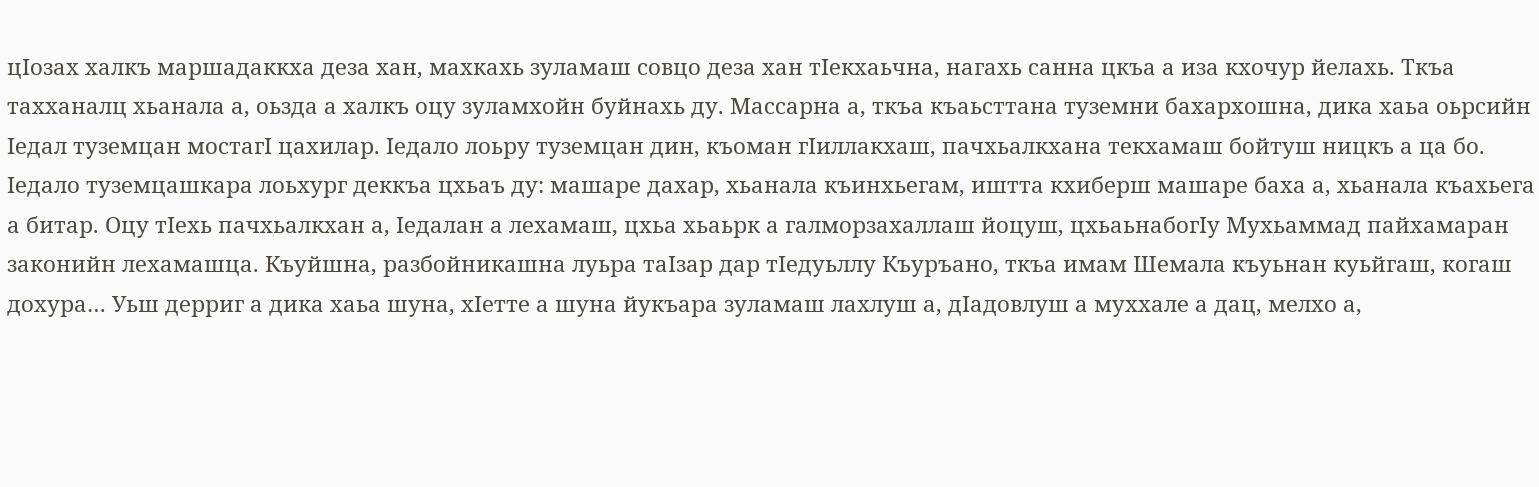цIозах халкъ маршадаккха деза хан, махкахь зуламаш совцо деза хан тIекхаьчна, нагахь санна цкъа а иза кхочур йелахь. Ткъа тахханалц хьанала а, оьзда а халкъ оцу зуламхойн буйнахь ду. Массарна а, ткъа къаьсттана туземни бахархошна, дика хаьа оьрсийн Iедал туземцан мостагI цахилар. Iедало лоьру туземцан дин, къоман гIиллакхаш, пачхьалкхана текхамаш бойтуш ницкъ а ца бо. Iедало туземцашкара лоьхург деккъа цхьаъ ду: машаре дахар, хьанала къинхьегам, иштта кхиберш машаре баха а, хьанала къахьега а битар. Оцу тIехь пачхьалкхан а, Iедалан а лехамаш, цхьа хьаьрк а галморзахаллаш йоцуш, цхьаьнабогIу Мухьаммад пайхамаран законийн лехамашца. Къуйшна, разбойникашна луьра таIзар дар тIедуьллу Къуръано, ткъа имам Шемала къуьнан куьйгаш, когаш дохура… Уьш дерриг а дика хаьа шуна, хIетте а шуна йукъара зуламаш лахлуш а, дIадовлуш а муххале а дац, мелхо а,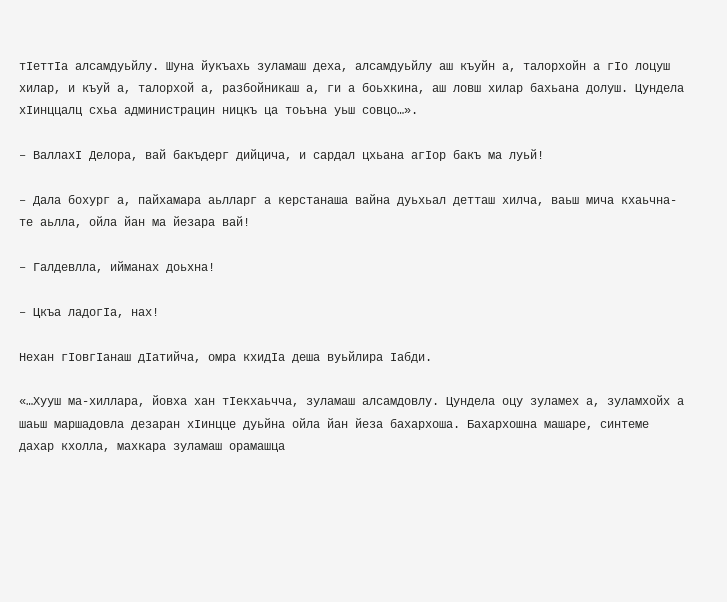тIеттIа алсамдуьйлу. Шуна йукъахь зуламаш деха, алсамдуьйлу аш къуйн а, талорхойн а гIo лоцуш хилар, и къуй а, талорхой а, разбойникаш а, ги а боьхкина, аш ловш хилар бахьана долуш. Цундела хIинццалц схьа администрацин ницкъ ца тоьъна уьш совцо…».

– ВаллахI Делора, вай бакъдерг дийцича, и сардал цхьана aгIор бакъ ма луьй!

– Дала бохург а, пайхамара аьлларг а керстанаша вайна дуьхьал детташ хилча, ваьш мича кхаьчна-те аьлла, ойла йан ма йезара вай!

– Галдевлла, ийманах доьхна!

– Цкъа ладогIа, нах!

Нехан гIовгIанаш дIатийча, омра кхидIа деша вуьйлира Iабди.

«…Хууш ма-хиллара, йовха хан тIекхаьчча, зуламаш алсамдовлу. Цундела оцу зуламех а, зуламхойх а шаьш маршадовла дезаран хIинцце дуьйна ойла йан йеза бахархоша. Бахархошна машаре, синтеме дахар кхолла, махкара зуламаш орамашца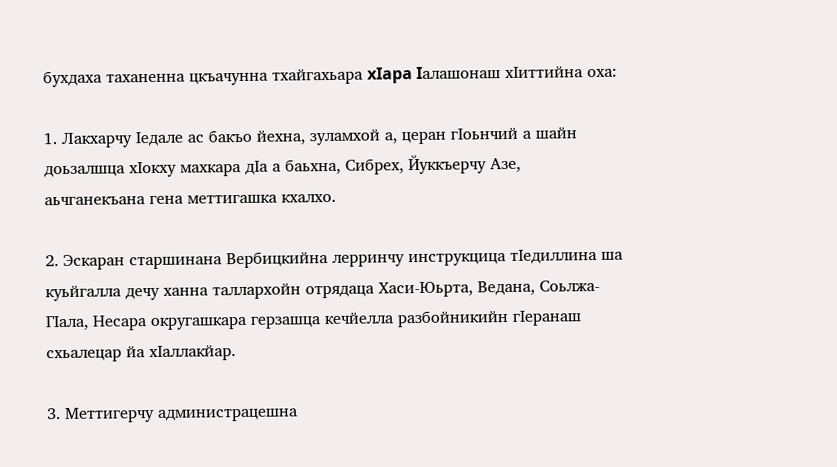бухдаха таханенна цкъачунна тхайгахьара xIapa Iалашонаш хIиттийна оха:

1. Лакхарчу Iедале ас бакъо йехна, зуламхой а, церан гIоьнчий а шайн доьзалшца хIокху махкара дIа а баьхна, Сибрех, Йуккъерчу Азе, аьчганекъана гена меттигашка кхалхо.

2. Эскаран старшинана Вербицкийна лерринчу инструкцица тIедиллина ша куьйгалла дечу ханна таллархойн отрядаца Хаси-Юьрта, Ведана, Соьлжа-ГIала, Несара округашкара герзашца кечйелла разбойникийн гIеранаш схьалецар йа хIаллакйар.

3. Меттигерчу администрацешна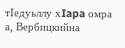тIедуьллу хIapa омра а, Вербицкийна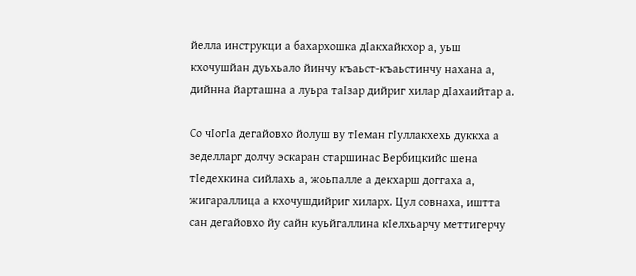йелла инструкци а бахархошка дIакхайкхор а, уьш кхочушйан дуьхьало йинчу къаьст-къаьстинчу нахана а, дийнна йарташна а луьра таIзар дийриг хилар дIахаийтар а.

Со чIогIа дегайовхо йолуш ву тIеман гIуллакхехь дуккха а зеделларг долчу эскаран старшинас Вербицкийс шена тIедехкина сийлахь а, жоьпалле а декхарш доггаха а, жигараллица а кхочушдийриг хиларх. Цул совнаха, иштта сан дегайовхо йу сайн куьйгаллина кIелхьарчу меттигерчу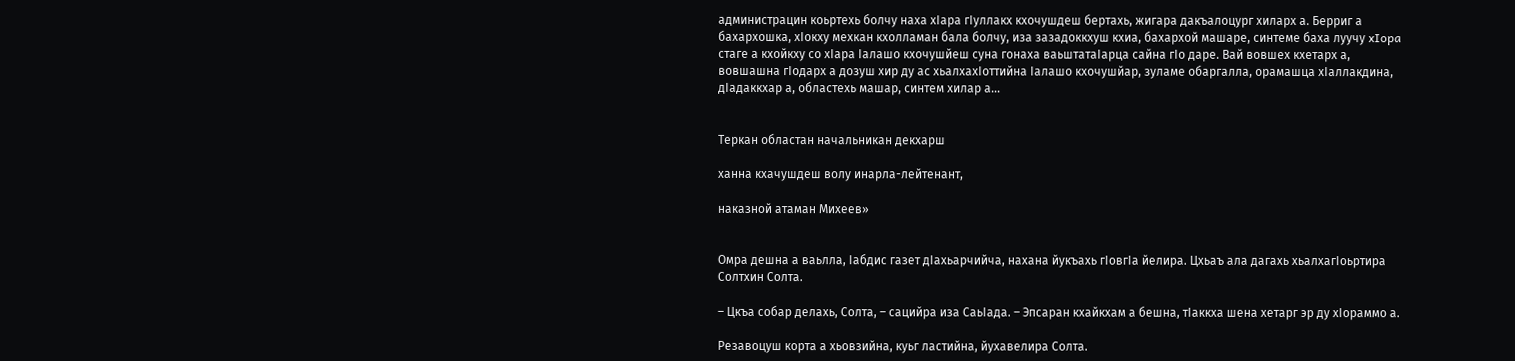администрацин коьртехь болчу наха хIара гIуллакх кхочушдеш бертахь, жигара дакъалоцург хиларх а. Берриг а бахархошка, хIокху мехкан кхолламан бала болчу, иза зазадоккхуш кхиа, бахархой машаре, синтеме баха луучу xIopa стаге а кхойкху со хIара Iалашо кхочушйеш суна гонаха ваьштатаIарца сайна гIo даре. Вай вовшех кхетарх а, вовшашна гIoдарх а дозуш хир ду ас хьалхахIоттийна Iалашо кхочушйар, зуламе обаргалла, орамашца хIаллакдина, дIадаккхар а, областехь машар, синтем хилар а…


Теркан областан начальникан декхарш

ханна кхачушдеш волу инарла-лейтенант,

наказной атаман Михеев»


Омра дешна а ваьлла, Iабдис газет дIахьарчийча, нахана йукъахь гIовгIа йелира. Цхьаъ ала дагахь хьалхагIоьртира Солтхин Солта.

– Цкъа собар делахь, Солта, – сацийра иза СаьIада. – Эпсаран кхайкхам а бешна, тIаккха шена хетарг эр ду хIораммо а.

Резавоцуш корта а хьовзийна, куьг ластийна, йухавелира Солта.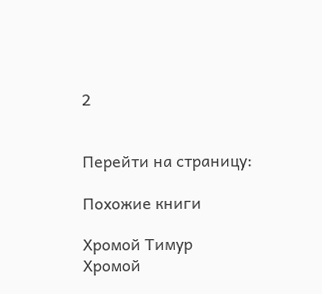2


Перейти на страницу:

Похожие книги

Хромой Тимур
Хромой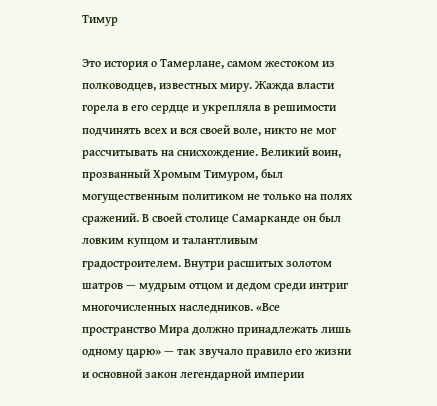Тимур

Это история о Тамерлане, самом жестоком из полководцев, известных миру. Жажда власти горела в его сердце и укрепляла в решимости подчинять всех и вся своей воле, никто не мог рассчитывать на снисхождение. Великий воин, прозванный Хромым Тимуром, был могущественным политиком не только на полях сражений. В своей столице Самарканде он был ловким купцом и талантливым градостроителем. Внутри расшитых золотом шатров — мудрым отцом и дедом среди интриг многочисленных наследников. «Все пространство Мира должно принадлежать лишь одному царю» — так звучало правило его жизни и основной закон легендарной империи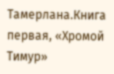Тамерлана.Книга первая, «Хромой Тимур»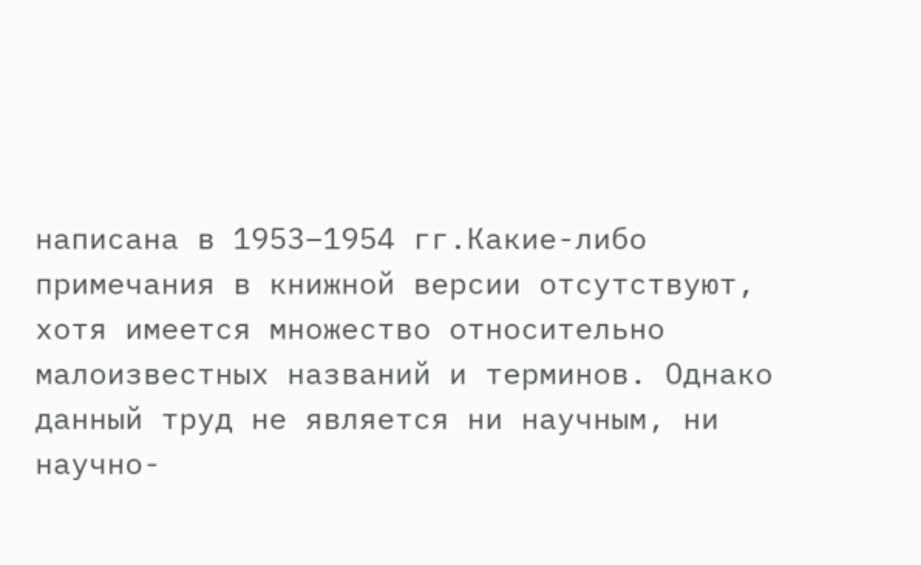написана в 1953–1954 гг.Какие-либо примечания в книжной версии отсутствуют, хотя имеется множество относительно малоизвестных названий и терминов. Однако данный труд не является ни научным, ни научно-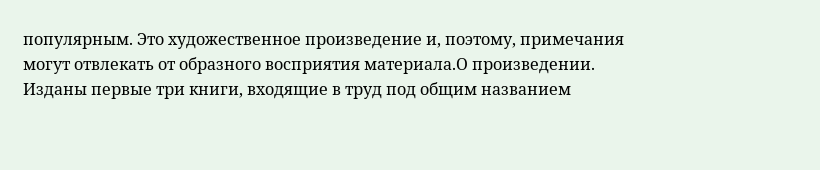популярным. Это художественное произведение и, поэтому, примечания могут отвлекать от образного восприятия материала.О произведении. Изданы первые три книги, входящие в труд под общим названием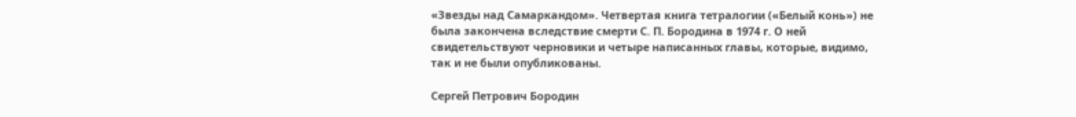«Звезды над Самаркандом». Четвертая книга тетралогии («Белый конь») не была закончена вследствие смерти С. П. Бородина в 1974 г. О ней свидетельствуют черновики и четыре написанных главы, которые, видимо, так и не были опубликованы.

Сергей Петрович Бородин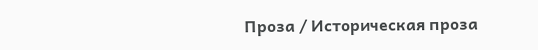Проза / Историческая проза